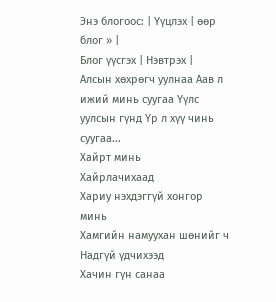Энэ блогоос: | Үүцлэх | өөр блог » |
Блог үүсгэх | Нэвтрэх |
Алсын хөхрөгч уулнаа Аав л ижий минь суугаа Үүлс уулсын гүнд Үр л хүү чинь суугаа...
Хайрт минь
Хайрлачихаад
Хариу нэхдэггүй хонгор минь
Хамгийн намуухан шөнийг ч
Надгүй үдчихээд
Хачин гүн санаа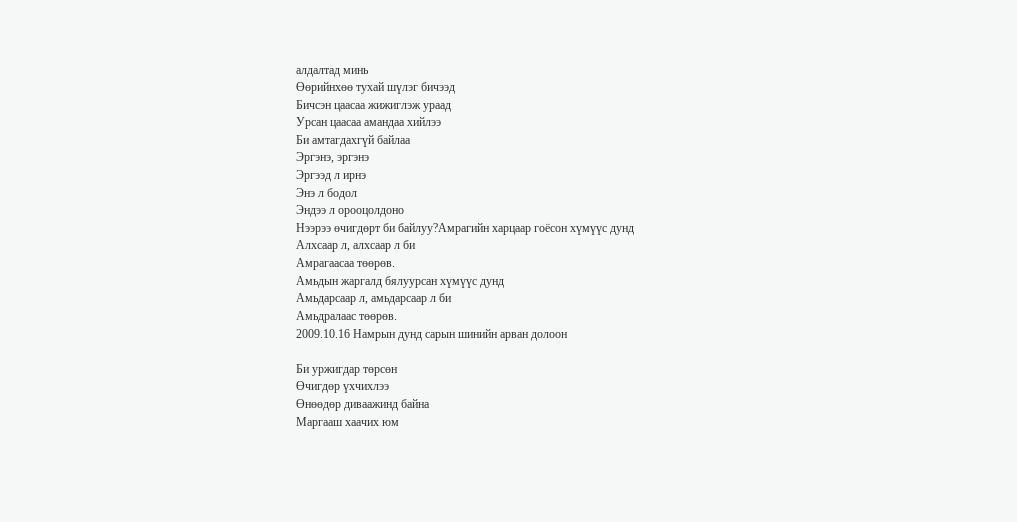алдалтад минь
Өөрийнхөө тухай шүлэг бичээд
Бичсэн цаасаа жижиглэж ураад
Урсан цаасаа амандаа хийлээ
Би амтагдахгүй байлаа
Эргэнэ, эргэнэ
Эргээд л ирнэ
Энэ л бодол
Эндээ л орооцолдоно
Нээрээ өчигдөрт би байлуу?Амрагийн харцаар гоёсон хүмүүс дунд
Алхсаар л, алхсаар л би
Амрагаасаа төөрөв.
Амьдын жаргалд бялуурсан хүмүүс дунд
Амьдарсаар л, амьдарсаар л би
Амьдралаас төөрөв.
2009.10.16 Намрын дунд сарын шинийн арван долоон

Би уржигдар төрсөн
Өчигдөр үхчихлээ
Өнөөдөр диваажинд байна
Маргааш хаачих юм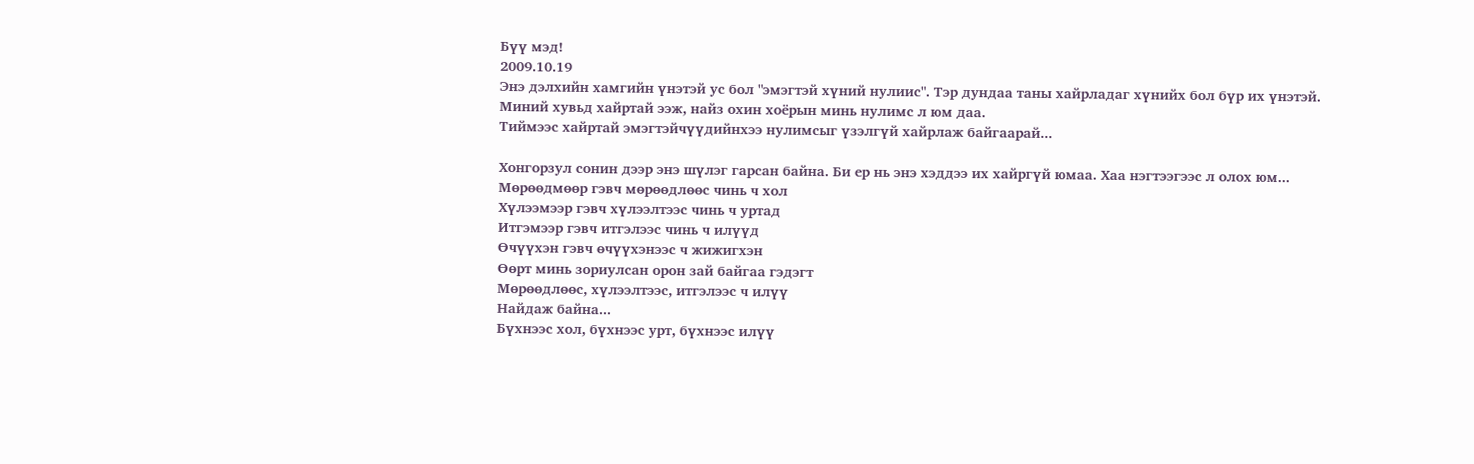Бүү мэд!
2009.10.19
Энэ дэлхийн хамгийн үнэтэй ус бол "эмэгтэй хүний нулиис". Тэр дундаа таны хайрладаг хүнийх бол бүр их үнэтэй.
Миний хувьд хайртай ээж, найз охин хоёрын минь нулимс л юм даа.
Тиймээс хайртай эмэгтэйчүүдийнхээ нулимсыг үзэлгүй хайрлаж байгаарай...

Хонгорзул сонин дээр энэ шүлэг гарсан байна. Би ер нь энэ хэддээ их хайргүй юмаа. Хаа нэгтээгээс л олох юм...
Мөрөөдмөөр гэвч мөрөөдлөөс чинь ч хол
Хүлээмээр гэвч хүлээлтээс чинь ч уртад
Итгэмээр гэвч итгэлээс чинь ч илүүд
Өчүүхэн гэвч өчүүхэнээс ч жижигхэн
Өөрт минь зориулсан орон зай байгаа гэдэгт
Мөрөөдлөөс, хүлээлтээс, итгэлээс ч илүү
Найдаж байна...
Бүхнээс хол, бүхнээс урт, бүхнээс илүү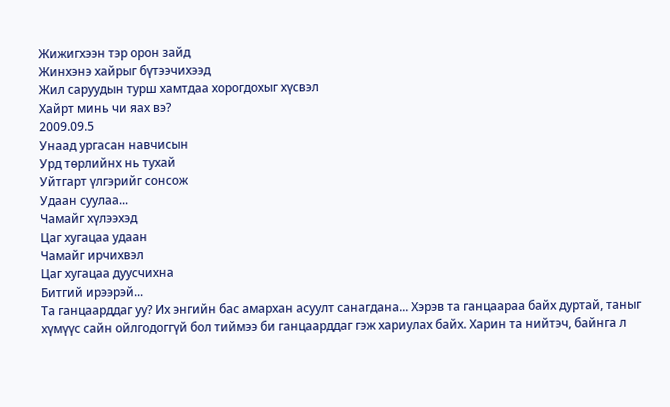Жижигхээн тэр орон зайд
Жинхэнэ хайрыг бүтээчихээд
Жил саруудын турш хамтдаа хорогдохыг хүсвэл
Хайрт минь чи яах вэ?
2009.09.5
Унаад ургасан навчисын
Урд төрлийнх нь тухай
Уйтгарт үлгэрийг сонсож
Удаан суулаа...
Чамайг хүлээхэд
Цаг хугацаа удаан
Чамайг ирчихвэл
Цаг хугацаа дуусчихна
Битгий ирээрэй...
Та ганцаарддаг уу? Их энгийн бас амархан асуулт санагдана... Хэрэв та ганцаараа байх дуртай, таныг хүмүүс сайн ойлгодоггүй бол тиймээ би ганцаарддаг гэж хариулах байх. Харин та нийтэч, байнга л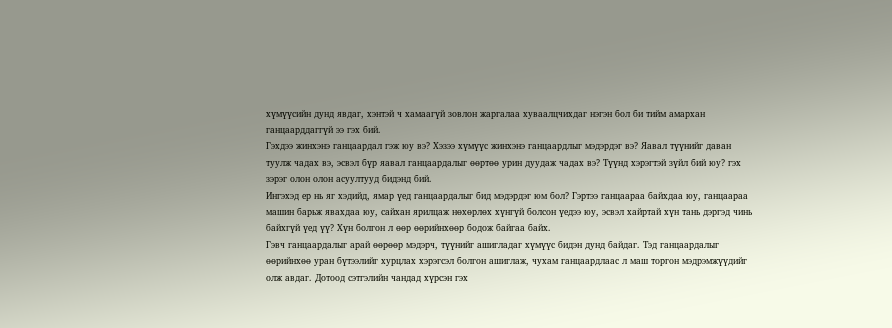хүмүүсийн дунд явдаг, хэнтэй ч хамаагүй зовлон жаргалаа хуваалцчихдаг нэгэн бол би тийм амархан ганцаарддаггүй ээ гэх бий.
Гэхдээ жинхэнэ ганцаардал гэж юу вэ? Хэзээ хүмүүс жинхэнэ ганцаардлыг мэдэрдэг вэ? Яавал түүнийг даван туулж чадах вэ, эсвэл бүр яавал ганцаардалыг өөртөө урин дуудаж чадах вэ? Түүнд хэрэгтэй зүйл бий юу? гэх зэрэг олон олон асуултууд бидэнд бий.
Ингэхэд ер нь яг хэдийд, ямар үед ганцаардалыг бид мэдэрдэг юм бол? Гэртээ ганцаараа байхдаа юу, ганцаараа машин барьж явахдаа юу, сайхан ярилцаж нөхөрлөх хүнгүй болсон үедээ юу, эсвэл хайртай хүн тань дэргэд чинь байхгүй үед үү? Хүн болгон л өөр өөрийнхөөр бодож байгаа байх.
Гэвч ганцаардалыг арай өөрөөр мэдэрч, түүнийг ашигладаг хүмүүс бидэн дунд байдаг. Тэд ганцаардалыг өөрийнхөө уран бүтээлийг хурцлах хэрэгсэл болгон ашиглаж, чухам ганцаардлаас л маш торгон мэдрэмжүүдийг олж авдаг. Дотоод сэтгэлийн чандад хүрсэн гэх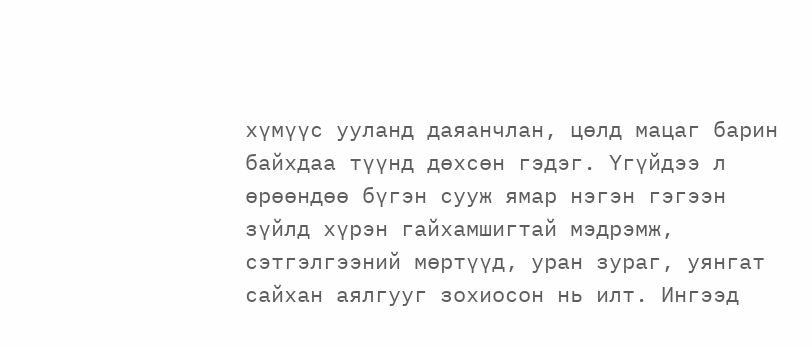хүмүүс ууланд даяанчлан, цөлд мацаг барин байхдаа түүнд дөхсөн гэдэг. Үгүйдээ л өрөөндөө бүгэн сууж ямар нэгэн гэгээн зүйлд хүрэн гайхамшигтай мэдрэмж, сэтгэлгээний мөртүүд, уран зураг, уянгат сайхан аялгууг зохиосон нь илт. Ингээд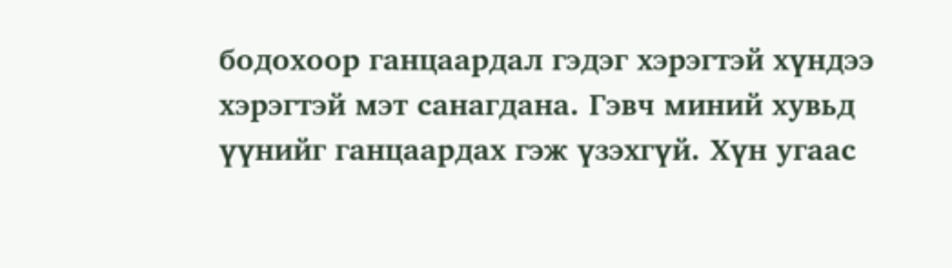бодохоор ганцаардал гэдэг хэрэгтэй хүндээ хэрэгтэй мэт санагдана. Гэвч миний хувьд үүнийг ганцаардах гэж үзэхгүй. Хүн угаас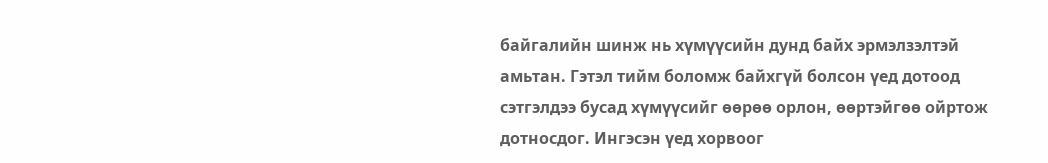байгалийн шинж нь хүмүүсийн дунд байх эрмэлзэлтэй амьтан. Гэтэл тийм боломж байхгүй болсон үед дотоод сэтгэлдээ бусад хүмүүсийг өөрөө орлон, өөртэйгөө ойртож дотносдог. Ингэсэн үед хорвоог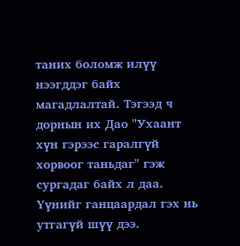таних боломж илүү нээгддэг байх магадлалтай. Тэгээд ч дорнын их Дао "Ухаант хүн гэрээс гаралгүй хорвоог таньдаг" гэж сургадаг байх л даа. Үүнийг ганцаардал гэх нь утгагүй шүү дээ.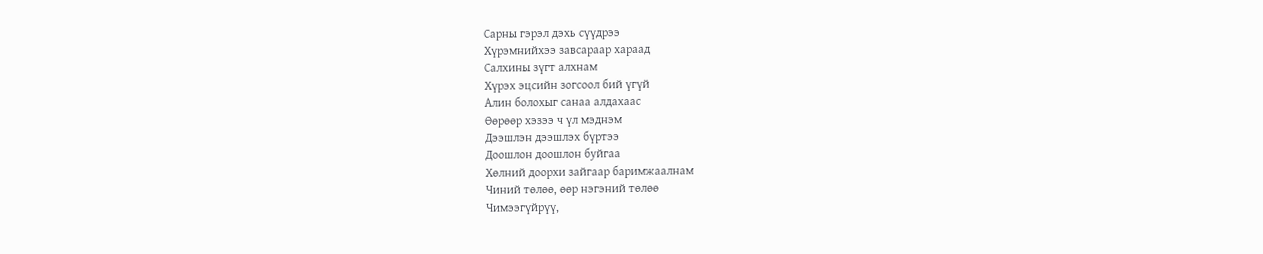Сарны гэрэл дэхь сүүдрээ
Хүрэмнийхээ завсараар хараад
Салхины зүгт алхнам
Хүрэх эцсийн зогсоол бий үгүй
Алин болохыг санаа алдахаас
Өөрөөр хэзээ ч үл мэднэм
Дээшлэн дээшлэх бүртээ
Доошлон доошлон буйгаа
Хөлний доорхи зайгаар баримжаалнам
Чиний төлөө, өөр нэгэний төлөө
Чимээгүйрүү,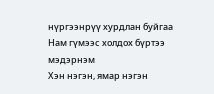нүргээнрүү хурдлан буйгаа
Нам гүмээс холдох бүртээ мэдэрнэм
Хэн нэгэн, ямар нэгэн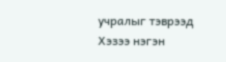учралыг тэврээд
Хэзээ нэгэн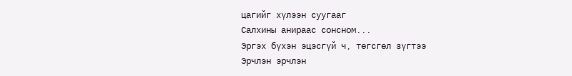цагийг хүлээн суугааг
Салхины анираас сонсном...
Эргэх бүхэн эцэсгүй ч, төгсгөл зүгтээ
Эрчлэн эрчлэн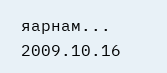яарнам...
2009.10.16